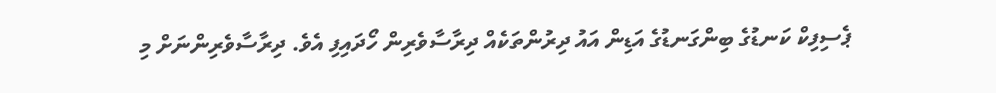ޕެސިފިކް ކަނޑުގެ ބިންގަނޑުގެ އަޑިން އައު ދިރުންތަކެއް ދިރާސާވެރިން ހޯދައިފި އެވެ. ދިރާސާވެރިންނަށް މި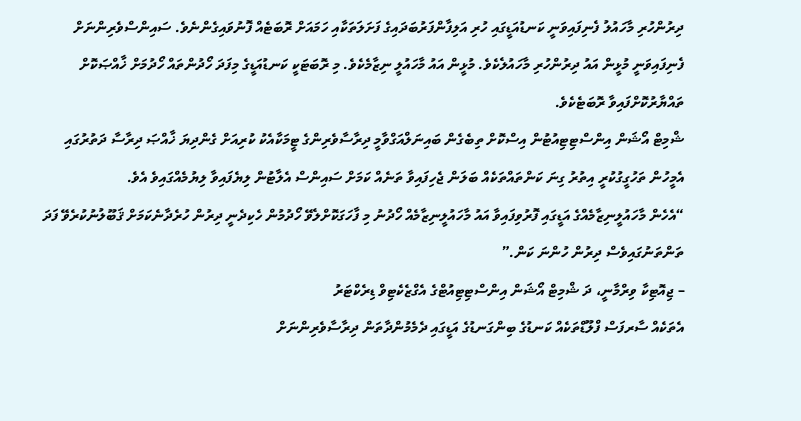ދިރުންހުރި މާހައުލު ފެނިފައިވަނީ ކަނޑުއަޑީގައި ހުރި އަލިފާންފަރުބަދައިގެ ފަށަލަތަކާއި ހަމައަށް ރޮބަޓެއް ފޮނުވައިގެންނެވެ. ސައިންސްވެރިންނަށް ފެނިފައިވަނީ މުޅީން އައު ދިރުންހުރި މާހައުލެކެވެ. މުޅީން އައު މާހައުލީ ނިޒާމެކެވެ. މި ރޮބަޓަކީ ކަނޑުއަޑީގެ މިފަދަ ހޯދުންތައް ހޯދުމަށް ޚާއްޞަކޮށް ތައްޔާރުކޮށްފައިވާ ރޮބަޓެކެވެ.
ޝްމިޓް އޯޝަން އިންސްޓިޓިއުޓުން އިސްކޮށް ތިބެގެން ބައިނަލްއަގްވާމީ ދިރާސާވެރިންގެ ޓީމަކާއެކު ކުރިއަށް ގެންދިޔަ ޚާއްޞަ ދިރާސާ ދަތުރުގައި އެމީހުން ތަހުގީގުކުރީ އިތުރު ގިނަ ކަންތައްތަކެއް ބަލަން ޖެހިފައިވާ ތަނެއް ކަމަށް ސައިންސް އެލާޓުން ލިޔެފައިވާ ލިޔުމެއްގައިވެ އެވެ.
“އެހެން މާހައުލީނިޒާމެއްގެ އަޑީގައި ފޮރުވިފައިވާ އައު މާހައުލީނިޒާމެއް ހޯދުނު މި ފާހަގަކޮށްލެވޭ ހޯދުމުން ހެކިދެނީ ދިރުން ހުރެދާނެކަމަށް ޤަބޫލުނުކުރެވޭ ފަދަ ތަންތަނުގައިވެސް ދިރުން ހުންނަ ކަން.”
– ޖިއޮޓިކާ ވިރްމާނީ، ދަ ޝްމިޓް އޯޝަން އިންސްޓިޓިއުޓްގެ އެގްޒެކެޓިވް ޑިރެކްޓަރު
އެތަކެއް ސާރފަސް ފްލޫޑްތަކެއް ކަނޑުގެ ބިންގަނޑުގެ އަޑީގައި ދެމެމުންދާތަން ދިރާސާވެރިންނަށް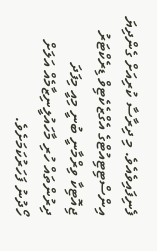ފެނިފައިވެއެވެ. މި ދިރާސާ ކުރިއަށް ގެންދިޔަ އިންސްޓިޓިއުޓްގެ އެގްޒެކެޓިވް ޑިރެކްޓަރު ޖިއޮޓިކާ ވިރްމާނީ ބުނީ މިއީ މިފަދަ ދިރުންތައް ހުރި މާހައުލީނިޒާމެއް އަލަށް ހޯދުނު ފަހަރުކަމަށެވެ.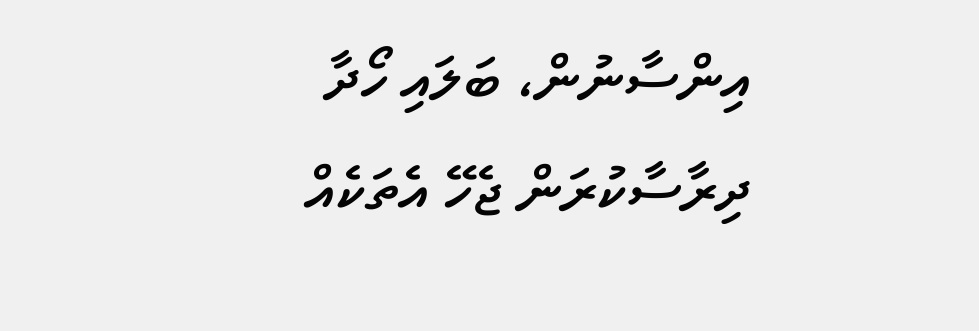އިންސާނުން، ބަލައި ހޯދާ ދިރާސާކުރަން ޖެހޭ އެތަކެއް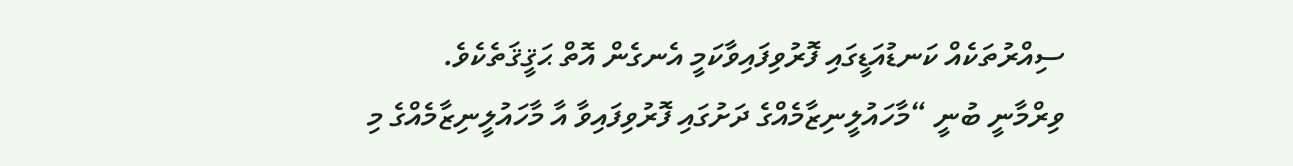ސިއްރުތަކެއް ކަނޑުއަޑީގައި ފޮރުވިފައިވާކަމީ އެނގެން އޮތް ޙަޤީޤަތެކެވެ.
ވިރްމާނީ ބުނީ “މާހައުލީނިޒާމެއްގެ ދަށުގައި ފޮރުވިފައިވާ އާ މާހައުލީނިޒާމެއްގެ މި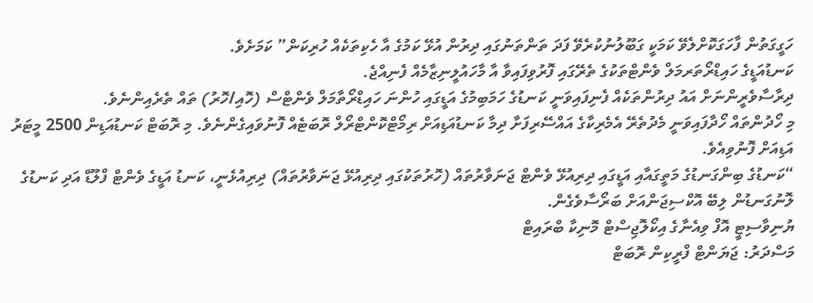ހަގީގަތުން ފާހަގަކޮށްލެވޭ ކަމަކީ ގަބޫލުނުކުރެވޭ ފަދަ ތަންތަނުގައި ދިރުން އުޅޭ ކަމުގެ އާ ހެކިތަކެއް ހުރިކަން” ކަމަށެވެ.
ކަނޑުއަޑީގެ ހައިޑްރޯތަރމަލް ވެންޓްތަކުގެ ތެރޭގައި ފޮރުވިފައިވާ އާ މާހައުލީނިޒާމެއް ފެނިއްޖެ.
ދިރާސާވެރީންނަށް އައު ދިރުންތަކެއް ފެނިފައިވަނީ ކަނޑުގެ ހަމަބިމުގެ އަޑީގައި ހުންނަ ހައިޑްރޯތާމަލް ވެންޓްސް (ހޮއި/ހޮރު) ތައް ތެރެއިންނެވެ.
މި ހޯދުންތައް ހޯދާފައިވަނީ މެދުތެރޭ އެމެރިކާގެ އައްސޭރިފަށާ ދިމާ ކަނޑުއަޑިއަށް ރިމޯޓްކޮންޓްރޯލް ރޮބަޓެއް ފޮނުވައިގެންނެވެ. މި ރޮބަޓް ކަނޑުއަޑިން 2500 މީޓަރު އަޑިއަށް ފޮނުވިއެވެ.
“ކަނޑުގެ ބިންގަނޑުގެ މަތީގައާއި އަޑީގައި ދިރިއުޅޭ ވެންޓް ޖަނަވާރުތައް (ހޮރުތަކުގައި ދިރިއުޅޭ ޖަނަވާރުތައް) ދިރިއުޅެނީ، ކަނޑު އަޑީގެ ވެންޓް ފްލޫޑް އަދި ކަނޑުގެ ލޮނުގަނޑުން ލިބޭ އޮކްސިޖަންއަށް ބަރޯސާވެގެން.
ޔުނިވާސިޓީ އޮފް ވިއެނާގެ އިކޯލޮޖިސްޓް މޮނިކާ ބްރައިޓް
މަސްދަރު: ޖަޔަންޓް ފްރީކިން ރޮބަޓް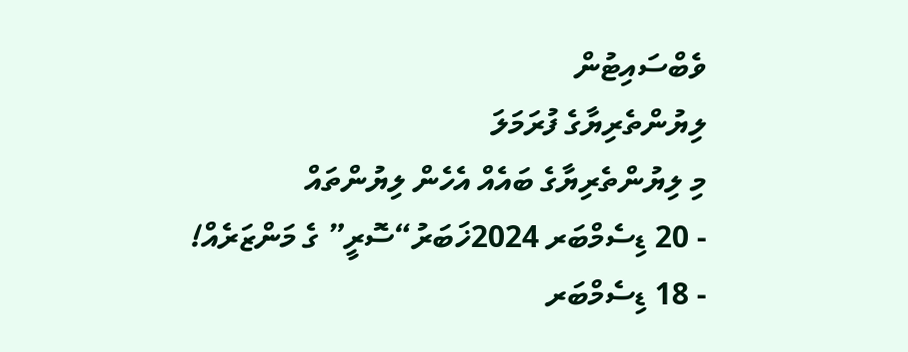ވެބްސައިޓުން
ލިޔުންތެރިޔާގެ ފުރަމަލަ
މި ލިޔުންތެރިޔާގެ ބައެއް އެހެން ލިޔުންތައް
- 20 ޑިސެމްބަރ 2024ޚަބަރު“ސޮރީ” ގެ މަންޒަރެއް!
- 18 ޑިސެމްބަރ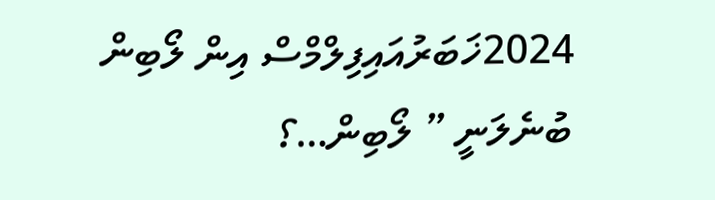2024ޚަބަރުއައިފިލްމްސް އިން ލޯބިން ބުނެލަނީ ” ލޯބިން…؟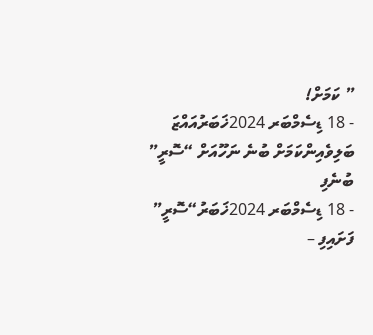” ކަމަށް!
- 18 ޑިސެމްބަރ 2024ޚަބަރުއައްޒަ ބަލިވެއިންކަމަށް ބުނެ ނަހޫއަށް “ސޮރީ” ބުނެފި
- 18 ޑިސެމްބަރ 2024ޚަބަރު“ސޮރީ” ފަށައިފި –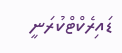ޑައިރެކްޓްކުރަނީ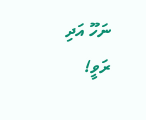ނަހޫ އަދި ރަވީ!